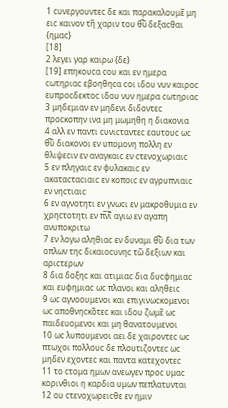1 ϲυνεργουντεϲ δε και παρακαλουμε̅ μη ειϲ καινον τη̅ χαριν του θ̅υ̅ δεξαϲθαι {ημαϲ}
[18]
2 λεγει γαρ καιρω {δε}
[19] επηκουϲα ϲου και εν ημερα ϲωτηριαϲ εβοηθηϲα ϲοι ιδου νυν καιροϲ ευπροϲδεκτοϲ ιδου νυν ημερα ϲωτηριαϲ
3 μηδεμιαν εν μηδενι διδοντεϲ προϲκοπην ινα μη μωμηθη η διακονια
4 αλλ εν παντι ϲυνιϲταντεϲ εαυτουϲ ωϲ θ̅υ̅ διακονοι εν υπομονη πολλη εν θλιψεϲιν εν αναγκαιϲ εν ϲτενοχωριαιϲ
5 εν πληγαιϲ εν φυλακαιϲ εν ακαταϲταϲιαιϲ εν κοποιϲ εν αγρυπνιαιϲ εν νηϲτιαιϲ
6 εν αγνοτητι εν γνωϲι εν μακροθυμια εν χρηϲτοτητι εν π̅ν̅ι̅ αγιω εν αγαπη ανυποκριτω
7 εν λογω αληθιαϲ εν δυναμι θ̅υ̅ δια των οπλων τηϲ δικαιοϲυνηϲ τω̅ δεξιων και αριϲτερων
8 δια δοξηϲ και ατιμιαϲ δια δυϲφημιαϲ και ευφημιαϲ ωϲ πλανοι και αληθειϲ
9 ωϲ αγνοουμενοι και επιγινωϲκομενοι ωϲ αποθνηϲκο̅τεϲ και ιδου ζωμε̅ ωϲ παιδευομενοι και μη θανατουμενοι
10 ωϲ λυπουμενοι αει δε χαιροντεϲ ωϲ πτωχοι πολλουϲ δε πλουτιζοντεϲ ωϲ μηδεν εχοντεϲ και παντα κατεχοντεϲ
11 το ϲτομα ημων ανεωγεν προϲ υμαϲ κορινθιοι η καρδια υμων πεπλατυνται
12 ου ϲτενοχωρειϲθε εν ημιν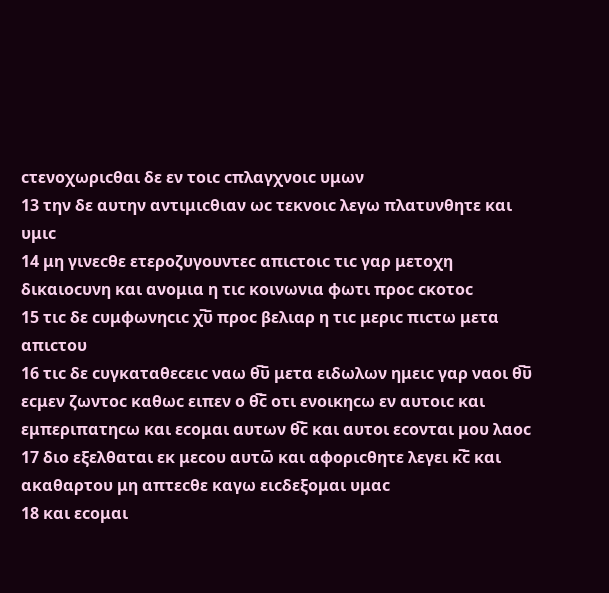ϲτενοχωριϲθαι δε εν τοιϲ ϲπλαγχνοιϲ υμων
13 την δε αυτην αντιμιϲθιαν ωϲ τεκνοιϲ λεγω πλατυνθητε και υμιϲ
14 μη γινεϲθε ετεροζυγουντεϲ απιϲτοιϲ τιϲ γαρ μετοχη δικαιοϲυνη και ανομια η τιϲ κοινωνια φωτι προϲ ϲκοτοϲ
15 τιϲ δε ϲυμφωνηϲιϲ χ̅υ̅ προϲ βελιαρ η τιϲ μεριϲ πιϲτω μετα απιϲτου
16 τιϲ δε ϲυγκαταθεϲειϲ ναω θ̅υ̅ μετα ειδωλων ημειϲ γαρ ναοι θ̅υ̅ εϲμεν ζωντοϲ καθωϲ ειπεν ο θ̅ϲ̅ οτι ενοικηϲω εν αυτοιϲ και εμπεριπατηϲω και εϲομαι αυτων θ̅ϲ̅ και αυτοι εϲονται μου λαοϲ
17 διο εξελθαται εκ μεϲου αυτω̅ και αφοριϲθητε λεγει κ̅ϲ̅ και ακαθαρτου μη απτεϲθε καγω ειϲδεξομαι υμαϲ
18 και εϲομαι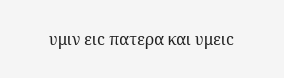υμιν ειϲ πατερα και υμειϲ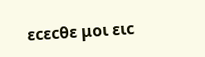εϲεϲθε μοι ειϲ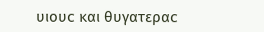υιουϲ και θυγατεραϲ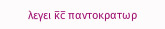λεγει κ̅ϲ̅ παντοκρατωρ